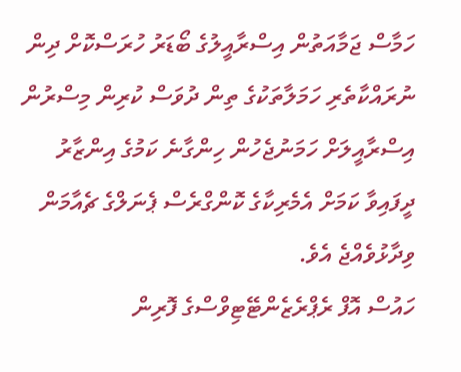ހަމާސް ޖަމާއަތުން އިސްރާއީލުގެ ބޯޑަރު ހުރަސްކޮށް ދިން ނުރައްކާތެރި ހަމަލާތަކުގެ ތިން ދުވަސް ކުރިން މިސްރުން އިސްރާއީލަށް ހަމަނުޖެހުން ހިންގާނެ ކަމުގެ އިންޒާރު ދީފައިވާ ކަމަށް އެމެރިކާގެ ކޮންގްރެސް ޕެނަލްގެ ޗެއާމަން ވިދާޅުވެއްޖެ އެވެ.
ހައުސް އޮފް ރެޕްރެޒެންޓޭޓިވްސްގެ ފޮރިން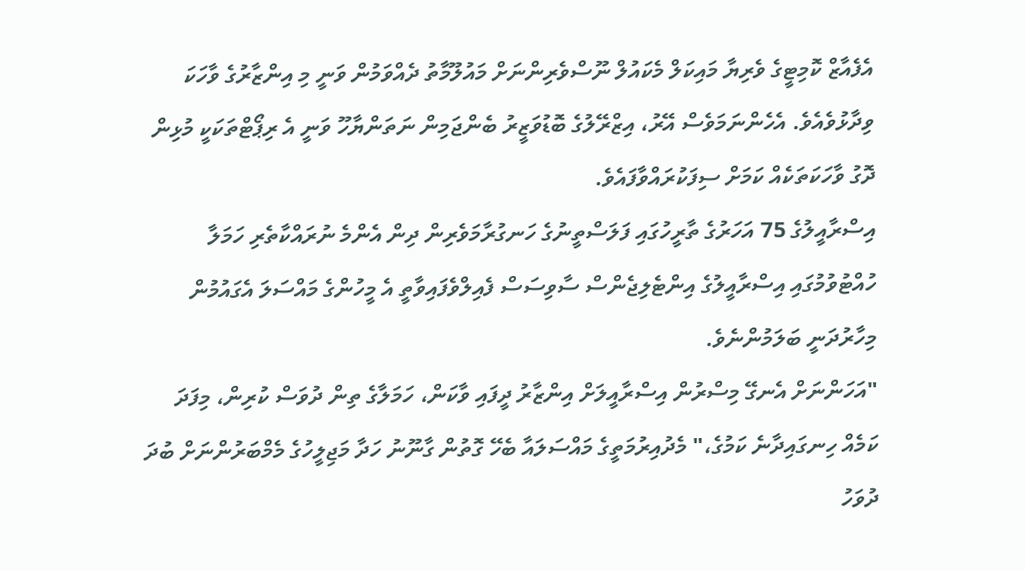އެފެއާޒް ކޮމިޓީގެ ވެރިޔާ މައިކަލް މެކައުލް ނޫސްވެރިންނަށް މައުލޫމާތު ދެއްވަމުން ވަނީ މި އިންޒާރުގެ ވާހަކަ ވިދާޅުވެއެވެ. އެހެންނަމަވެސް އޭރު، އިޒްރޭލުގެ ބޮޑުވަޒީރު ބެންޖަމިން ނަތަންޔާހޫ ވަނީ އެ ރިޕޯޓްތަކަކީ މުޅިން ދޮގު ވާހަކަތަކެއް ކަމަށް ސިފަކުރައްވާފައެވެ.
އިސްރާއީލުގެ 75 އަހަރުގެ ތާރީހުގައި ފަލަސްތީނުގެ ހަނގުރާމަވެރިން ދިން އެންމެ ނުރައްކާތެރި ހަމަލާ ހުއްޓުވުމުގައި އިސްރާއީލުގެ އިންޓެލިޖެންސް ސާވިސަސް ފެއިލްވެފައިވާތީ އެ މީހުންގެ މައްސަލަ އެގައުމުން މިހާރުދަނީ ބަލަމުންނެވެ.
"އަހަންނަށް އެނގޭ މިސްރުން އިސްރާއީލަށް އިންޒާރު ދީފައި ވާކަން، ހަމަލާގެ ތިން ދުވަސް ކުރިން، މިފަދަ ކަމެއް ހިނގައިދާނެ ކަމުގެ،" މެދުއިރުމަތީގެ މައްސަލައާ ބެހޭ ގޮތުން ގާނޫނު ހަދާ މަޖިލީހުގެ މެމްބަރުންނަށް ބުދަ ދުވަހު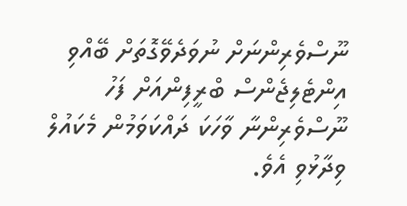ނޫސްވެރިންނަށް ނުވަދެވޭގޮތަށް ބޭއްވި އިންޓެލިޖެންސް ބްރީފިންއަށް ފަހު ނޫސްވެރިންނާ ވާހަކަ ދައްކަވަމުން މެކައުލް ވިދާޅުވި އެވެ.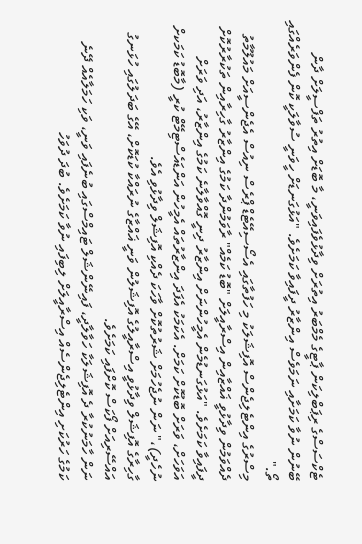ޓެކްސަސްގެ ރިޕަބްލިކަން ޕާޓީގެ މެމްބަރު އިތުރަށް ވިދާޅުވެފައިވަނީ، މާ ބޮޑަށް އިތުރު ތަފްސީލަށް ދާން ބޭނުން ނުވާ ކަމަށާއި ނަމަވެސް އިންޒާރު ދީފައިވާ ކަމަށެވެ. "އަޅުގަނޑަށް ހީވަނީ ސުވާލަކީ ކޮން ފެންވަރެއްގައި ތޯ."
މިސްރުގެ އިންޓެލިޖެންސް އޮފިޝަލަކު މި ހަފުތާގައި އެސޯސިއޭޓެޑް ޕްރެސް ނިއުސް އެޖެންސީއަށް މައުލޫމާތު ދެއްވަމުން ވިދާޅުވީ ޣައްޒާއިން އިސްރާއީލަށް "ބޮޑު ކަމެއް" ރާވަމުންދާ ކަމުގެ އިންޒާރު ގާހިރާއިން ތަކުރާރުކޮށް ދީފައިވާ ކަމަށެވެ. "އަޅުގަނޑުމެން އެމީހުންނަށް އިންޒާރު ދިނީ ގޮއްވާލާނެ ކަމުގެ އިންޒާރު، އަދި ވަރަށް އަވަހަށް، ވަރަށް ބޮޑުކޮށް ކަމަށް. އެކަމަކު އެފަދަ އިންޒާރުތައް އެމީހުން އަންޑައެސްޓިމޭޓް ކުރީ (މާބޮޑު ކަމަކށް ނުހެދީ)،" ނަން ނުޖެހުމަށް ޝަރުތުކޮށް ވާހަކަ ދެއްކި އޮފިޝަލް ވިދާޅުވި އެވެ.
ގާހިރާގެ އޮފިޝަލް ވިދާޅުވީ އިސްރާއީލުގެ އޮފިޝަލުން ވަނީ ޣައްޒާގެ ނުރައްކާ ކުޑަކޮށް، އޭގެ ބަދަލުގައި ހުޅަނގު އައްސޭރިއަށް ފޯކަސް ކޮށްފައި ކަމަށެވެ.
ނަން ހާމަނުކުރާ ދެ އޮފިޝަލަކާ ހަވާލާދީ، ފައިނޭންޝަލް ޓައިމްސްގައި ބުނެފައި ވަނީ، ވަކި ހަމަލާއެއް ދޭނެ ކަމުގެ ހަރުކަށި އިންޓެލިޖެންސެއް އިސްރާއީލަށް ލިބިފައި ނުވާ ކަމަށެވެ. ބުދަ ދުވަހު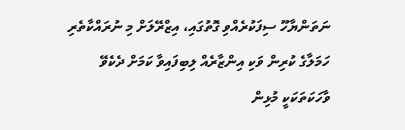ނަތަންޔާހޫ ސިފަކުރެއްވި ގޮތުގައި، އިޒްރޭލަށް މި ނުރައްކާތެރި ހަމަލާގެ ކުރިން ވަކި އިންޒާރެއް ލިބިފައިވާ ކަމަށް ދެކެވޭ ވާހަކަތަކަކީ މުޅިން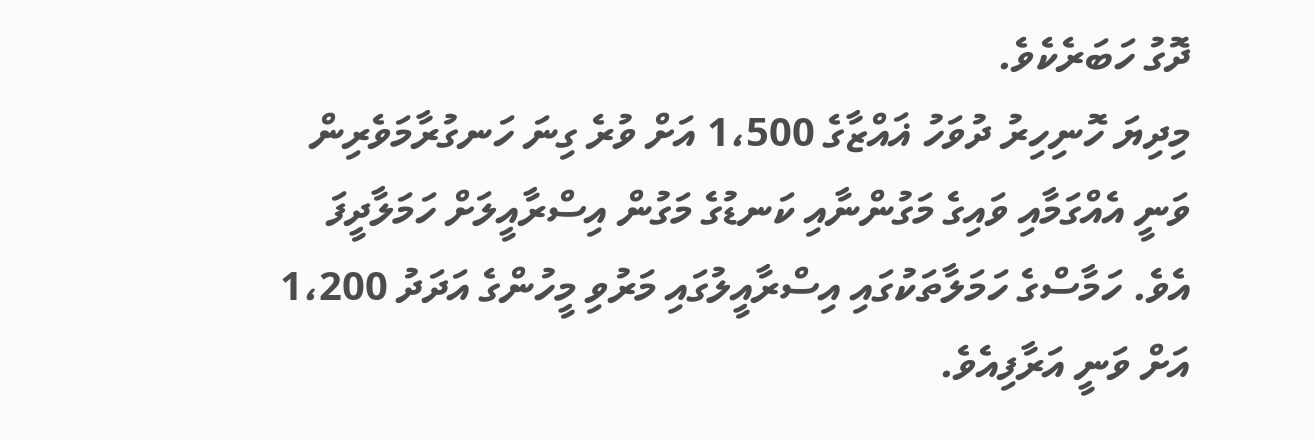ދޮގު ހަބަރެކެވެ.
މިދިޔަ ހޮނިހިރު ދުވަހު ޣައްޒާގެ 1،500 އަށް ވުރެ ގިނަ ހަނގުރާމަވެރިން ވަނީ އެއްގަމާއި ވައިގެ މަގުންނާއި ކަނޑުގެ މަގުން އިސްރާއީލަށް ހަމަލާދީފަ އެވެ. ހަމާސްގެ ހަމަލާތަކުގައި އިސްރާއީލުގައި މަރުވި މީހުންގެ އަދަދު 1،200 އަށް ވަނީ އަރާފިއެވެ.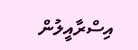އިސްރާއީލުން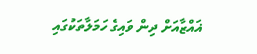ޣައްޒާއަށް ދިން ވައިގެ ހަމަލާތަކުގައި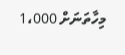މިހާތަނަށް 1،000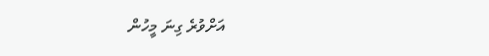އަށްވުރެ ގިނަ މީހުން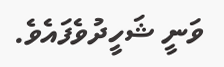ވަނީ ޝަހީދުވެފައެވެ.